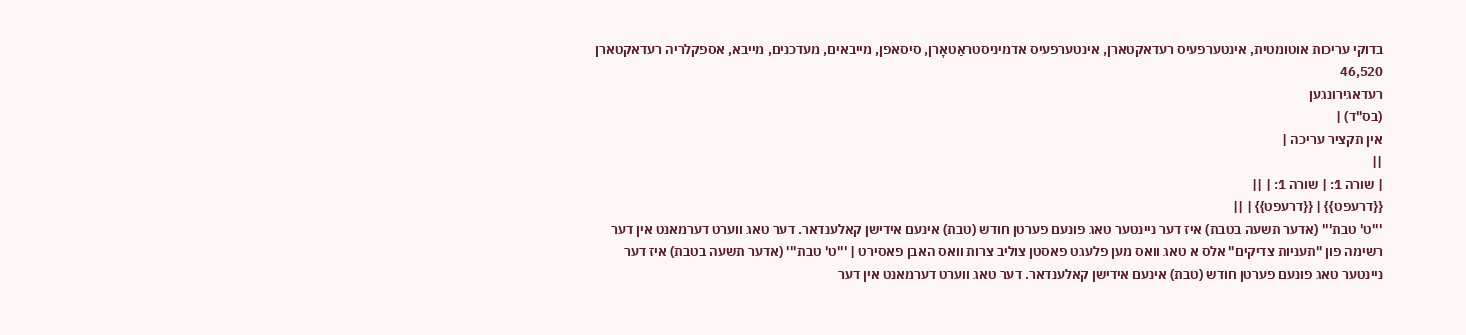בדוקי עריכות אוטומטית, אינטערפעיס רעדאקטארן, אינטערפעיס אדמיניסטראַטאָרן, סיסאפן, מייבאים, מעדכנים, מייבא, אספקלריה רעדאקטארן
46,520
רעדאגירונגען
(בס"ד) |
אין תקציר עריכה |
||
| שורה 1: | שורה 1: | ||
{{דרעפט}} | {{דרעפט}} | ||
'''ט' טבת''' (אדער תשעה בטבת) איז דער ניינטער טאג פונעם פערטן חודש (טבת) אינעם אידישן קאלענדאר. דער טאג ווערט דערמאנט אין דער רשימה פון "תעניות צדיקים" אלס א טאג וואס מען פלעגט פאסטן צוליב צרות וואס האבן פאסירט | '''ט' טבת''' (אדער תשעה בטבת) איז דער ניינטער טאג פונעם פערטן חודש (טבת) אינעם אידישן קאלענדאר. דער טאג ווערט דערמאנט אין דער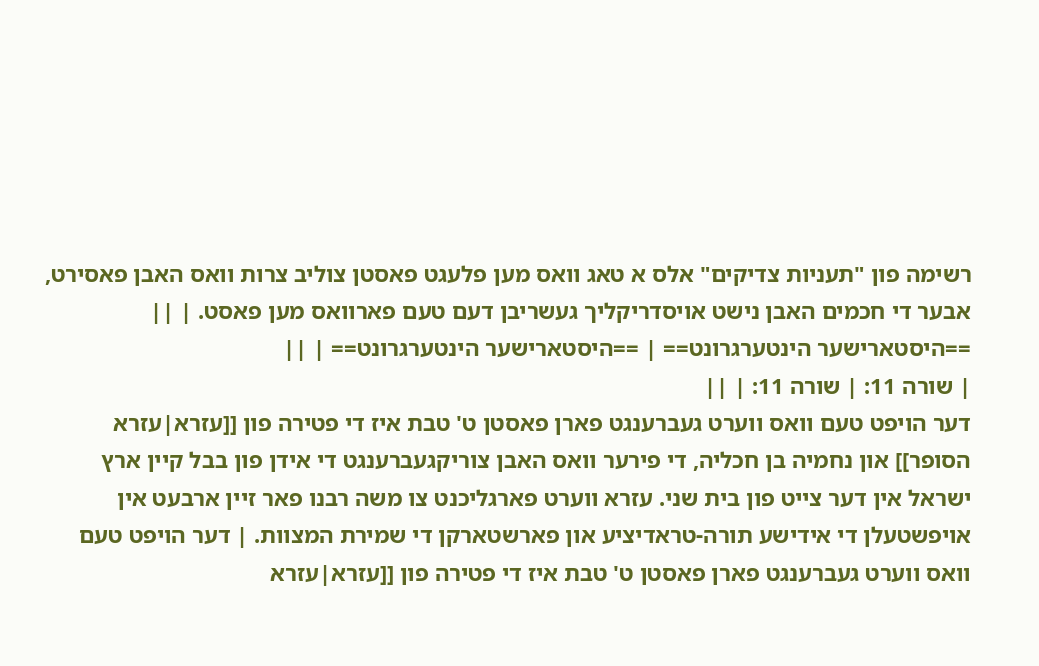רשימה פון "תעניות צדיקים" אלס א טאג וואס מען פלעגט פאסטן צוליב צרות וואס האבן פאסירט, אבער די חכמים האבן נישט אויסדריקליך געשריבן דעם טעם פארוואס מען פאסט. | ||
==היסטארישער הינטערגרונט== | ==היסטארישער הינטערגרונט== | ||
| שורה 11: | שורה 11: | ||
דער הויפט טעם וואס ווערט געברענגט פארן פאסטן ט' טבת איז די פטירה פון [[עזרא|עזרא הסופר]] און נחמיה בן חכליה, די פירער וואס האבן צוריקגעברענגט די אידן פון בבל קיין ארץ ישראל אין דער צייט פון בית שני. עזרא ווערט פארגליכנט צו משה רבנו פאר זיין ארבעט אין אויפשטעלן די אידישע תורה-טראדיציע און פארשטארקן די שמירת המצוות. | דער הויפט טעם וואס ווערט געברענגט פארן פאסטן ט' טבת איז די פטירה פון [[עזרא|עזרא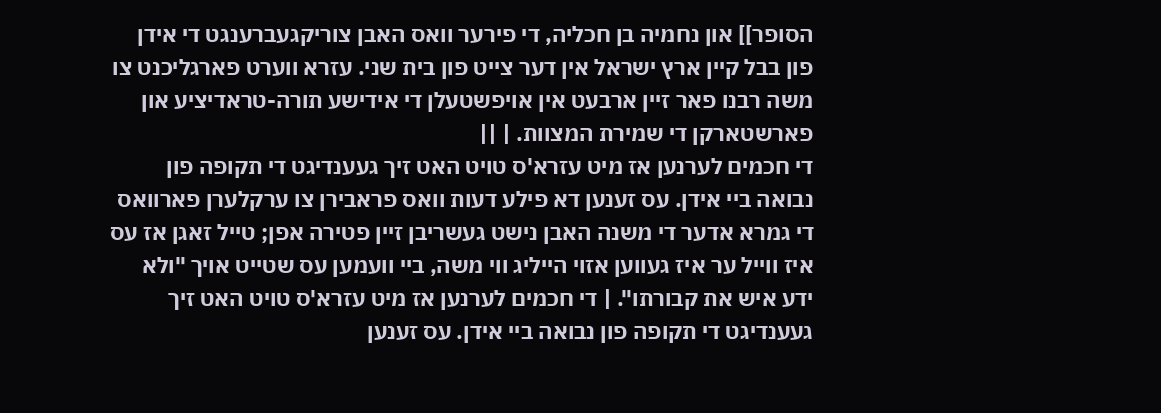הסופר]] און נחמיה בן חכליה, די פירער וואס האבן צוריקגעברענגט די אידן פון בבל קיין ארץ ישראל אין דער צייט פון בית שני. עזרא ווערט פארגליכנט צו משה רבנו פאר זיין ארבעט אין אויפשטעלן די אידישע תורה-טראדיציע און פארשטארקן די שמירת המצוות. | ||
די חכמים לערנען אז מיט עזרא'ס טויט האט זיך געענדיגט די תקופה פון נבואה ביי אידן. עס זענען דא פילע דעות וואס פראבירן צו ערקלערן פארוואס די גמרא אדער די משנה האבן נישט געשריבן זיין פטירה אפן; טייל זאגן אז עס איז ווייל ער איז געווען אזוי הייליג ווי משה, ביי וועמען עס שטייט אויך "ולא ידע איש את קבורתו". | די חכמים לערנען אז מיט עזרא'ס טויט האט זיך געענדיגט די תקופה פון נבואה ביי אידן. עס זענען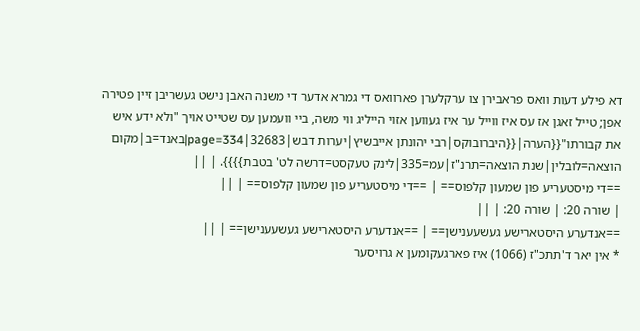דא פילע דעות וואס פראבירן צו ערקלערן פארוואס די גמרא אדער די משנה האבן נישט געשריבן זיין פטירה אפן; טייל זאגן אז עס איז ווייל ער איז געווען אזוי הייליג ווי משה, ביי וועמען עס שטייט אויך "ולא ידע איש את קבורתו"{{הערה|{{היברובוקס|רבי יהונתן אייבשיץ|יערות דבש|32683|page=334|באנד=ב|מקום הוצאה=לובלין|שנת הוצאה=תרנ"ז|עמ=335|לינק טעקסט=דרשה לט' בטבת}}}}. | ||
==די מיסטעריע פון שמעון קלפוס== | ==די מיסטעריע פון שמעון קלפוס== | ||
| שורה 20: | שורה 20: | ||
==אנדערע היסטארישע געשעענישן== | ==אנדערע היסטארישע געשעענישן== | ||
* אין יאר ד'תתכ"ז (1066) איז פארגעקומען א גרויסער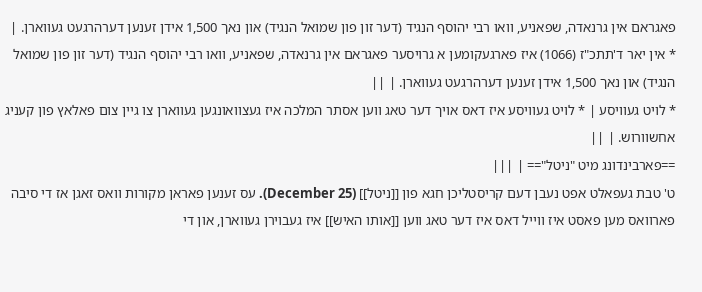פאגראם אין גרנאדה, שפאניע, וואו רבי יהוסף הנגיד (דער זון פון שמואל הנגיד) און נאך 1,500 אידן זענען דערהרגעט געווארן. | * אין יאר ד'תתכ"ז (1066) איז פארגעקומען א גרויסער פאגראם אין גרנאדה, שפאניע, וואו רבי יהוסף הנגיד (דער זון פון שמואל הנגיד) און נאך 1,500 אידן זענען דערהרגעט געווארן. | ||
* לויט געוויסע | * לויט געוויסע איז דאס אויך דער טאג ווען אסתר המלכה איז געצוואונגען געווארן צו גיין צום פאלאץ פון קעניג אחשוורוש. | ||
==פארבינדונג מיט "ניטל"== | |||
ט' טבת געפאלט אפט נעבן דעם קריסטליכן חגא פון [[ניטל]] (December 25). עס זענען פאראן מקורות וואס זאגן אז די סיבה פארוואס מען פאסט איז ווייל דאס איז דער טאג ווען [[אותו האיש]] איז געבוירן געווארן, און די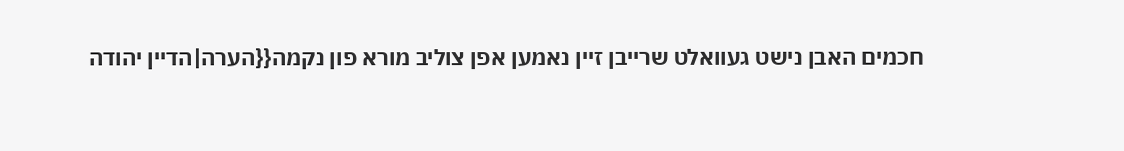חכמים האבן נישט געוואלט שרייבן זיין נאמען אפן צוליב מורא פון נקמה{{הערה|הדיין יהודה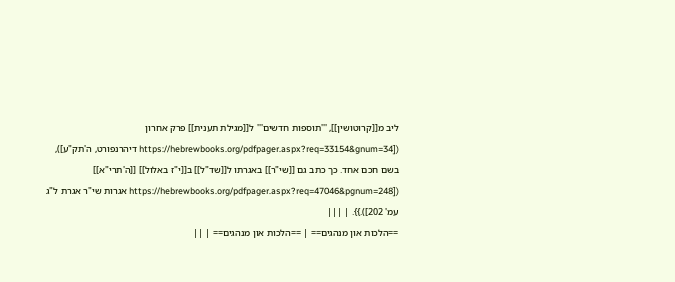ליב מ[[קרוטושין]], '''תוספות חדשים''' ל[[מגילת תענית]] פרק אחרון ([https://hebrewbooks.org/pdfpager.aspx?req=33154&gnum=34 דיהרנפורט, ה'תק"ע]), בשם חכם אחד. כך כתב גם [[שי"ר]] באגרתו ל[[שד"ל]] ב[[י"ז באלול]] [[ה'תרי"א]] ([https://hebrewbooks.org/pdfpager.aspx?req=47046&pgnum=248 אגרות שי"ר אגרת ל"ג עמ' 202]).}}. | |||
==הלכות און מנהגים== | ==הלכות און מנהגים== | ||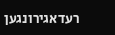רעדאגירונגען